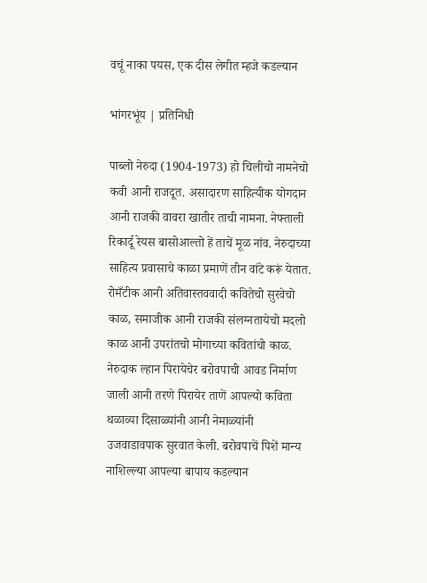वचूं नाका पयस, एक दीस लेगीत म्हजे कडल्यान

भांगरभूंय | प्रतिनिधी

पाब्लो नेरुदा (1904-1973) हो चिलीचो नामनेचो कवी आनी राजदूत. असादारण साहित्यीक योगदान आनी राजकी वावरा खातीर ताची नामना. नेफ्ताली रिकार्दू रेयस बासोआल्तो हें ताचें मूळ नांव. नेरुदाच्या साहित्य प्रवासाचे काळा प्रमाणें तीन वांटे करूं येतात. रोमँटीक आनी अतिवास्तववादी कवितेचो सुरवेचो काळ, समाजीक आनी राजकी संलग्नतायेचो मदलो काळ आनी उपरांतचो मोगाच्या कवितांचो काळ.
नेरुदाक ल्हान पिरायेचेर बरोवपाची आवड निर्माण जाली आनी तरणे पिरायेर ताणें आपल्यो कविता थळाव्या दिसाळ्यांनी आनी नेमाळ्यांनी उजवाडावपाक सुरवात केली. बरोवपाचें पिशें मान्य नाशिल्ल्या आपल्या बापाय कडल्यान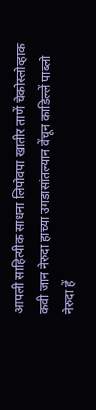आपली साहित्यीक साधना लिपोवपा खातीर ताणें चेकोस्लोव्हाक कवी जान नेरुदा हाच्या उगडासांतल्यान वेंचून काडिल्लें पाब्लो नेरुदा हें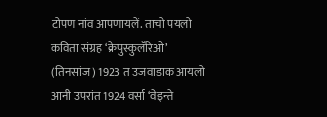टोपण नांव आपणायलें. ताचो पयलो कविता संग्रह ‘क्रेपुस्कुलॅरिओ’ (तिनसांज) 1923 त उजवाडाक आयलो आनी उपरांत 1924 वर्सा ‘वेइन्ते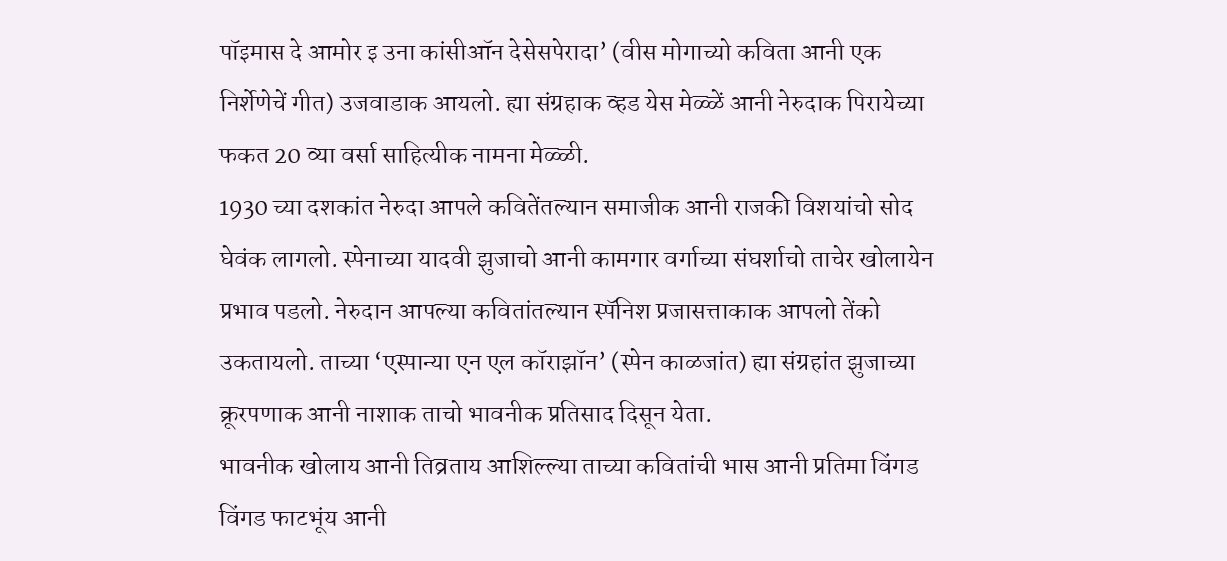पॉइमास दे आमोर इ उना कांसीऑन देसेसपेरादा’ (वीस मोगाच्यो कविता आनी एक निर्शेणेचें गीत) उजवाडाक आयलो. ह्या संग्रहाक व्हड येस मेळ्ळें आनी नेरुदाक पिरायेच्या फकत 20 व्या वर्सा साहित्यीक नामना मेळ्ळी.
1930 च्या दशकांत नेरुदा आपले कवितेंतल्यान समाजीक आनी राजकी विशयांचो सोद घेवंक लागलो. स्पेनाच्या यादवी झुजाचो आनी कामगार वर्गाच्या संघर्शाचो ताचेर खोलायेन प्रभाव पडलो. नेरुदान आपल्या कवितांतल्यान स्पॅनिश प्रजासत्ताकाक आपलो तेंको उकतायलो. ताच्या ‘एस्पान्या एन एल कॉराझॉन’ (स्पेन काळजांत) ह्या संग्रहांत झुजाच्या क्रूरपणाक आनी नाशाक ताचो भावनीक प्रतिसाद दिसून येता.
भावनीक खोलाय आनी तिव्रताय आशिल्ल्या ताच्या कवितांची भास आनी प्रतिमा विंगड विंगड फाटभूंय आनी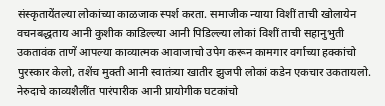संस्कृतायेंतल्या लोकांच्या काळजाक स्पर्श करता. समाजीक न्याया विशीं ताची खोलायेन वचनबद्धताय आनी कुशीक काडिल्ल्या आनी पिडिल्ल्या लोकां विशीं ताची सहानुभुती उकतावंक ताणें आपल्या काव्यात्मक आवाजाचो उपेग करून कामगार वर्गाच्या हक्कांचो पुरस्कार केलो, तशेंच मुक्ती आनी स्वातंत्र्या खातीर झुजपी लोकां कडेन एकचार उकतायलो. नेरुदाचे काव्यशैलींत पारंपारीक आनी प्रायोगीक घटकांचो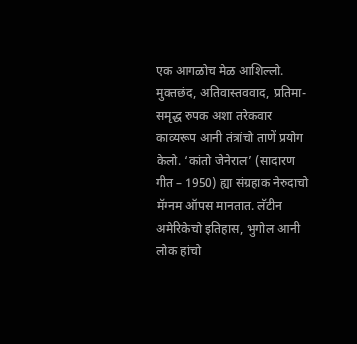एक आगळोच मेळ आशिल्लो. मुक्तछंद, अतिवास्तववाद, प्रतिमा-समृद्ध रुपक अशा तरेकवार काव्यरूप आनी तंत्रांचो ताणें प्रयोग केलो. ‘कांतो जेनेराल’ (सादारण गीत – 1950) ह्या संग्रहाक नेरुदाचो मॅग्नम ऑपस मानतात. लॅटीन अमेरिकेचो इतिहास, भुगोल आनी लोक हांचो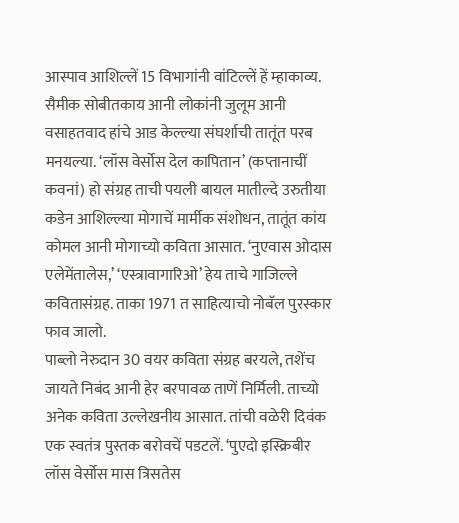आस्पाव आशिल्लें 15 विभागांनी वांटिल्लें हें म्हाकाव्य. सैमीक सोबीतकाय आनी लोकांनी जुलूम आनी वसाहतवाद हांचे आड केल्ल्या संघर्शाची तातूंत परब मनयल्या. ‘लॉस वेर्सोस देल कापितान’ (कप्तानाचीं कवनां) हो संग्रह ताची पयली बायल मातील्दे उरुतीया कडेन आशिल्ल्या मोगाचें मार्मीक संशोधन, तातूंत कांय कोमल आनी मोगाच्यो कविता आसात. ‘नुएवास ओदास एलेमेंतालेस,’ ‘एस्त्रावागारिओ’ हेय ताचे गाजिल्ले कवितासंग्रह. ताका 1971 त साहित्याचो नोबॅल पुरस्कार फाव जालो.
पाब्लो नेरुदान 30 वयर कविता संग्रह बरयले, तशेंच जायते निबंद आनी हेर बरपावळ ताणें निर्मिली. ताच्यो अनेक कविता उल्लेखनीय आसात. तांची वळेरी दिवंक एक स्वतंत्र पुस्तक बरोवचें पडटलें. ‘पुएदो इस्क्रिबीर लॉस वेर्सोस मास त्रिसतेस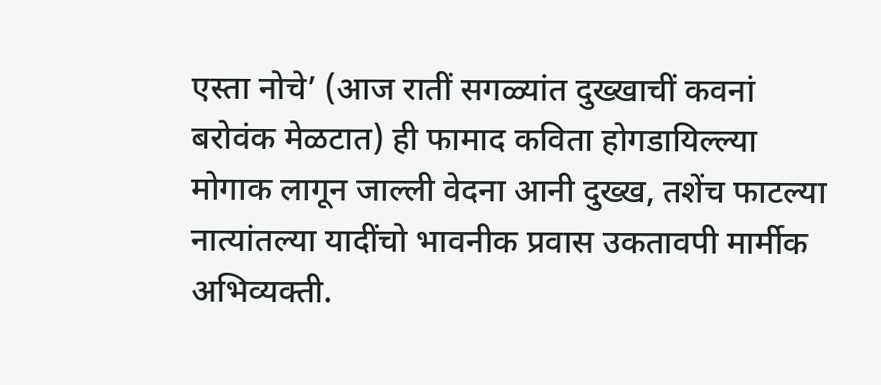एस्ता नोचे’ (आज रातीं सगळ्यांत दुख्खाचीं कवनां बरोवंक मेळटात) ही फामाद कविता होगडायिल्ल्या मोगाक लागून जाल्ली वेदना आनी दुख्ख, तशेंच फाटल्या नात्यांतल्या यादींचो भावनीक प्रवास उकतावपी मार्मीक अभिव्यक्ती.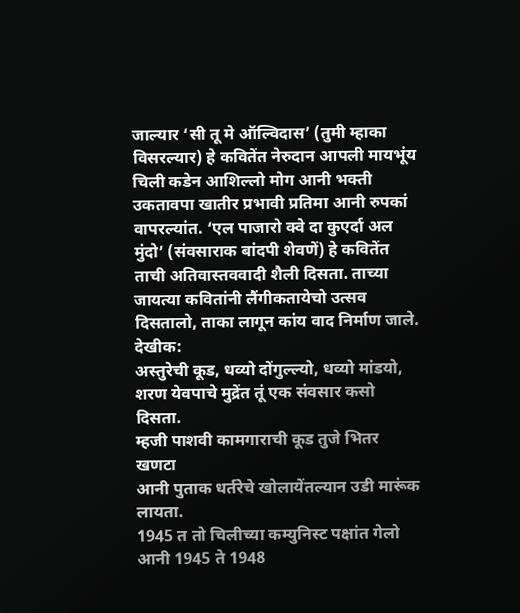जाल्यार ‘सी तू मे ऑल्विदास’ (तुमी म्हाका विसरल्यार) हे कवितेंत नेरुदान आपली मायभूंय चिली कडेन आशिल्लो मोग आनी भक्ती उकतावपा खातीर प्रभावी प्रतिमा आनी रुपकां वापरल्यांत. ‘एल पाजारो क्वे दा कुएर्दा अल मुंदो’ (संवसाराक बांदपी शेवणें) हे कवितेंत ताची अतिवास्तववादी शैली दिसता. ताच्या जायत्या कवितांनी लैंगीकतायेचो उत्सव दिसतालो, ताका लागून कांय वाद निर्माण जाले. देखीक:
अस्तुरेची कूड, धव्यो दोंगुल्ल्यो, धव्यो मांडयो,
शरण येवपाचे मुद्रेंत तूं एक संवसार कसो दिसता.
म्हजी पाशवी कामगाराची कूड तुजे भितर खणटा
आनी पुताक धर्तरेचे खोलायेंतल्यान उडी मारूंक लायता.
1945 त तो चिलीच्या कम्युनिस्ट पक्षांत गेलो आनी 1945 ते 1948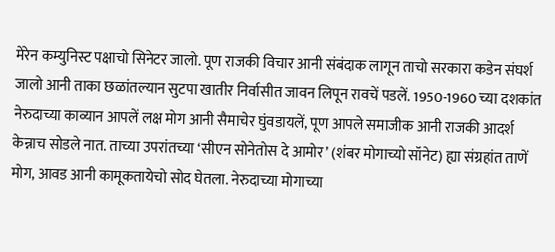मेरेन कम्युनिस्ट पक्षाचो सिनेटर जालो. पूण राजकी विचार आनी संबंदाक लागून ताचो सरकारा कडेन संघर्श जालो आनी ताका छळांतल्यान सुटपा खातीर निर्वासीत जावन लिपून रावचें पडलें. 1950-1960 च्या दशकांत नेरुदाच्या काव्यान आपलें लक्ष मोग आनी सैमाचेर घुंवडायलें, पूण आपले समाजीक आनी राजकी आदर्श केन्नाच सोडले नात. ताच्या उपरांतच्या ‘सीएन सोनेतोस दे आमोर’ (शंबर मोगाच्यो सॉनेट) ह्या संग्रहांत ताणें मोग, आवड आनी कामूकतायेचो सोद घेतला. नेरुदाच्या मोगाच्या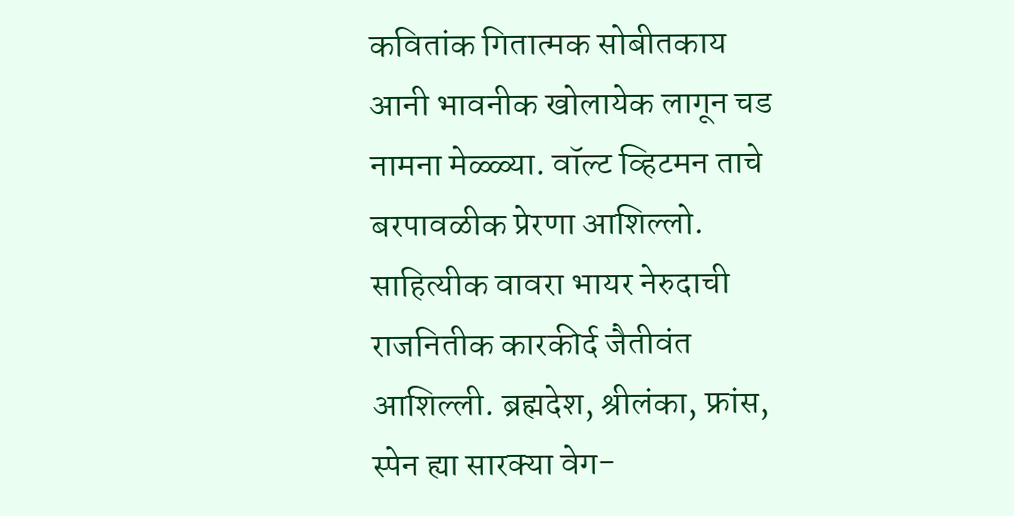कवितांक गितात्मक सोबीतकाय आनी भावनीक खोलायेक लागून चड नामना मेळ्ळ्या. वॉल्ट व्हिटमन ताचे बरपावळीक प्रेरणा आशिल्लो.
साहित्यीक वावरा भायर नेरुदाची राजनितीक कारकीर्द जैतीवंत आशिल्ली. ब्रह्मदेश, श्रीलंका, फ्रांस, स्पेन ह्या सारक्या वेग-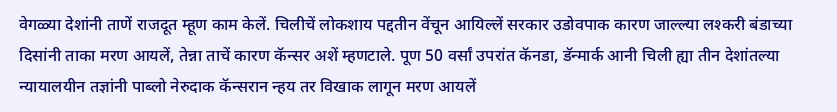वेगळ्या देशांनी ताणें राजदूत म्हूण काम केलें. चिलीचें लोकशाय पद्दतीन वेंचून आयिल्लें सरकार उडोवपाक कारण जाल्ल्या लश्करी बंडाच्या दिसांनी ताका मरण आयलें, तेन्ना ताचें कारण कॅन्सर अशें म्हणटाले. पूण 50 वर्सां उपरांत कॅनडा, डॅन्मार्क आनी चिली ह्या तीन देशांतल्या न्यायालयीन तज्ञांनी पाब्लो नेरुदाक कॅन्सरान न्हय तर विखाक लागून मरण आयलें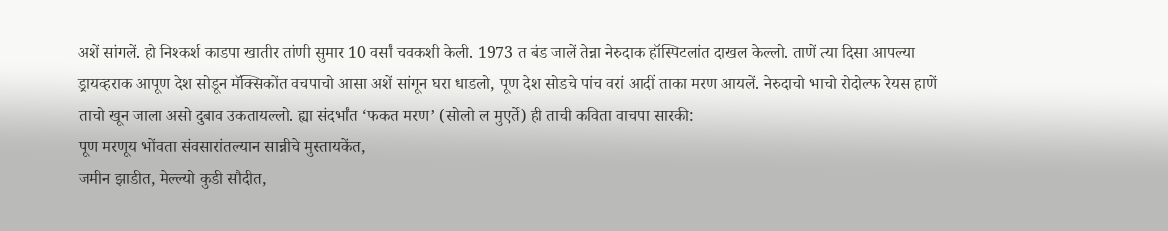अशें सांगलें. हो निश्कर्श काडपा खातीर तांणी सुमार 10 वर्सां चवकशी केली. 1973 त बंड जालें तेन्ना नेरुदाक हॉस्पिटलांत दाखल केल्लो. ताणें त्या दिसा आपल्या ड्रायव्हराक आपूण देश सोडून मॅक्सिकोंत वचपाचो आसा अशें सांगून घरा धाडलो, पूण देश सोडचे पांच वरां आदीं ताका मरण आयलें. नेरुदाचो भाचो रोदोल्फ रेयस हाणें ताचो खून जाला असो दुबाव उकतायल्लो. ह्या संदर्भांत ‘फकत मरण’ (सोलो ल मुएर्ते) ही ताची कविता वाचपा सारकी:
पूण मरणूय भोंवता संवसारांतल्यान सान्नीचे मुस्तायकेंत,
जमीन झाडीत, मेल्ल्यो कुडी सौदीत,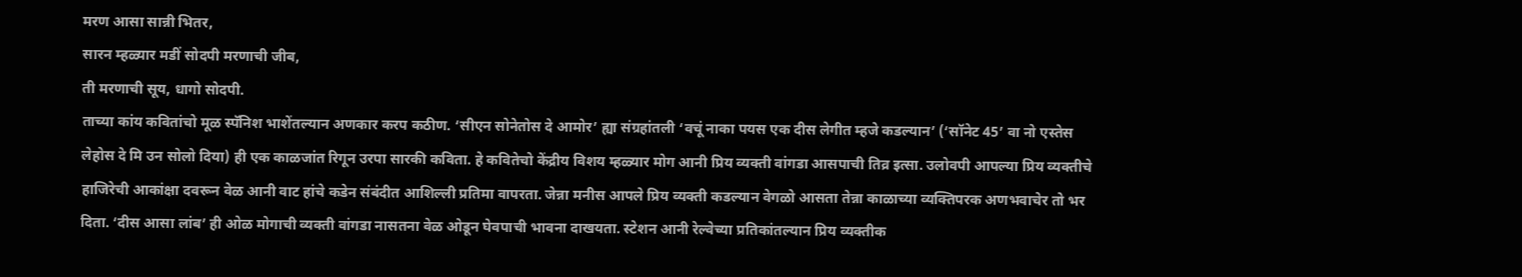मरण आसा सान्नी भितर,
सारन म्हळ्यार मडीं सोदपी मरणाची जीब,
ती मरणाची सूय, धागो सोदपी.
ताच्या कांय कवितांचो मूळ स्पॅनिश भाशेंतल्यान अणकार करप कठीण. ‘सीएन सोनेतोस दे आमोर’ ह्या संग्रहांतली ‘वचूं नाका पयस एक दीस लेगीत म्हजे कडल्यान’ (‘सॉनेट 45’ वा नो एस्तेस लेहोस दे मि उन सोलो दिया) ही एक काळजांत रिगून उरपा सारकी कविता. हे कवितेचो केंद्रीय विशय म्हळ्यार मोग आनी प्रिय व्यक्ती वांगडा आसपाची तिव्र इत्सा. उलोवपी आपल्या प्रिय व्यक्तीचे हाजिरेची आकांक्षा दवरून वेळ आनी वाट हांचे कडेन संबंदीत आशिल्ली प्रतिमा वापरता. जेन्ना मनीस आपले प्रिय व्यक्ती कडल्यान वेगळो आसता तेन्ना काळाच्या व्यक्तिपरक अणभवाचेर तो भर दिता. ‘दीस आसा लांब’ ही ओळ मोगाची व्यक्ती वांगडा नासतना वेळ ओडून घेवपाची भावना दाखयता. स्टेशन आनी रेल्वेच्या प्रतिकांतल्यान प्रिय व्यक्तीक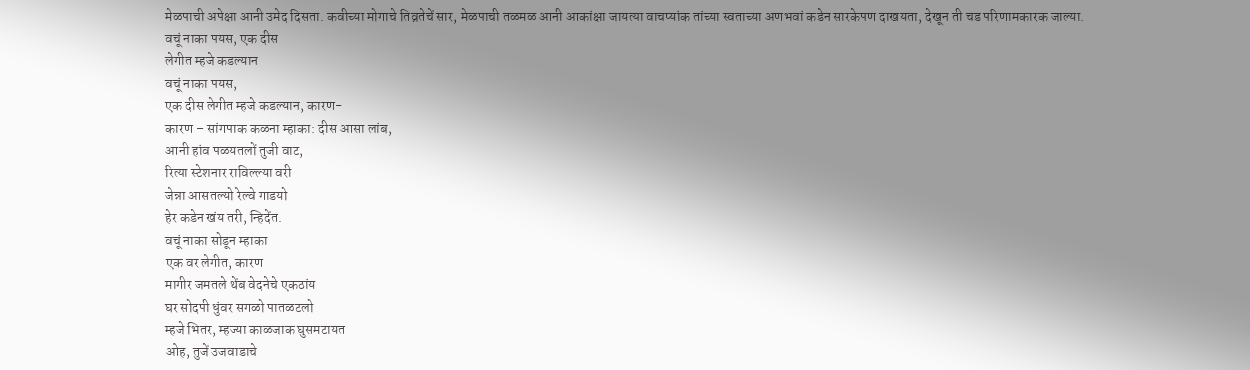मेळपाची अपेक्षा आनी उमेद दिसता. कवीच्या मोगाचे तिव्रतेचें सार, मेळपाची तळमळ आनी आकांक्षा जायत्या वाचप्यांक तांच्या स्वताच्या अणभवां कडेन सारकेपण दाखयता, देखून ती चड परिणामकारक जाल्या.
वचूं नाका पयस, एक दीस
लेगीत म्हजे कडल्यान
वचूं नाका पयस,
एक दीस लेगीत म्हजे कडल्यान, कारण-
कारण – सांगपाक कळना म्हाका: दीस आसा लांब,
आनी हांव पळयतलों तुजी वाट,
रित्या स्टेशनार राविल्ल्या वरी
जेन्ना आसतल्यो रेल्वे गाडयो
हेर कडेन खंय तरी, न्हिदेंत.
वचूं नाका सोडून म्हाका
एक वर लेगीत, कारण
मागीर जमतले थेंब वेदनेचे एकठांय
घर सोदपी धुंवर सगळो पातळटलो
म्हजे भितर, म्हज्या काळजाक घुसमटायत
ओह, तुजें उजवाडाचे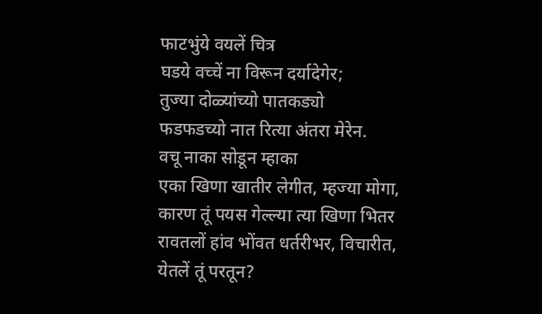फाटभुंये वयलें चित्र
घडये वच्चें ना विरून दर्यादेगेर;
तुज्या दोळ्यांच्यो पातकड्यो
फडफडच्यो नात रित्या अंतरा मेरेन.
वचू नाका सोडून म्हाका
एका खिणा खातीर लेगीत, म्हज्या मोगा,
कारण तूं पयस गेल्ल्या त्या खिणा भितर
रावतलों हांव भोंवत धर्तरीभर, विचारीत,
येतलें तूं परतून?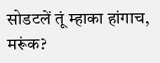सोडटलें तूं म्हाका हांगाच, मरूंक?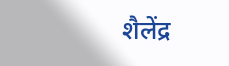शैलेंद्र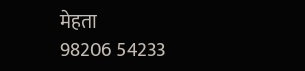मेहता
98206 54233